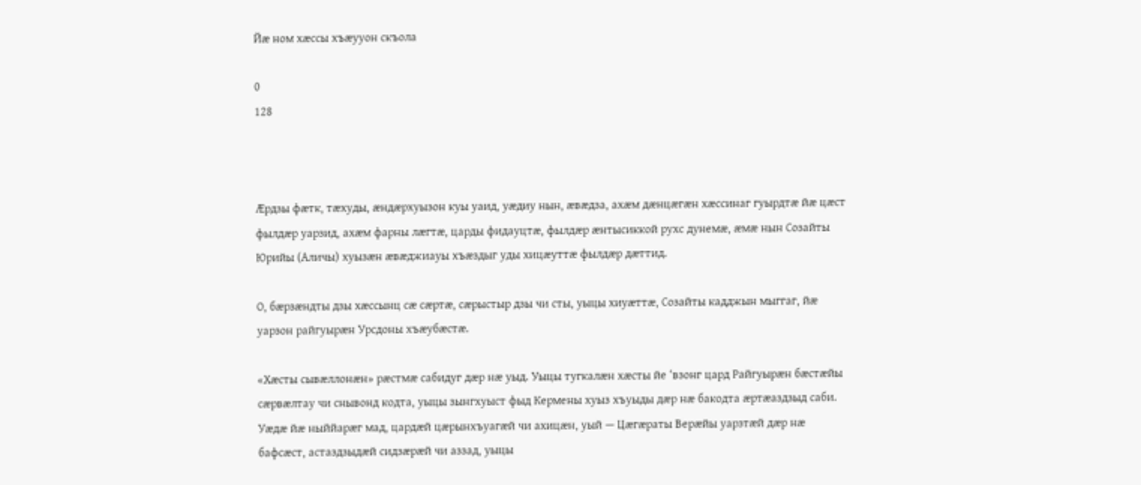Йæ ном хæссы хъæууон скъола

0
128



Æрдзы фæтк, тæхуды, æндæрхуызон куы уаид, уæдиу нын, æвæдза, ахæм дæнцæгæн хæссинаг гуырдтæ йæ цæст фылдæр уарзид, ахæм фарны лæгтæ, царды фидауцтæ, фылдæр æнтысиккой рухс дунемæ, æмæ нын Созайты Юрийы (Аличы) хуызæн æвæджиауы хъæздыг уды хицæуттæ фылдæр дæттид.

О, бæрзæндты дзы хæссынц сæ сæртæ, сæрыстыр дзы чи сты, уыцы хиуæттæ, Созайты кадджын мыггаг, йæ уарзон райгуырæн Урсдоны хъæубæстæ.

«Хæсты сывæллонæн» рæстмæ сабидуг дæр нæ уыд. Уыцы тугкалæн хæсты йе ‘взонг цард Райгуырæн бæстæйы сæрвæлтау чи снывонд кодта, уыцы зынгхуыст фыд Кермены хуыз хъуыды дæр нæ бакодта æртæаздзыд саби. Уæдæ йæ ныййарæг мад, цардæй цæрынхъуагæй чи ахицæн, уый — Цæгæраты Верæйы уарзтæй дæр нæ бафсæст, астаздзыдæй сидзæрæй чи аззад, уыцы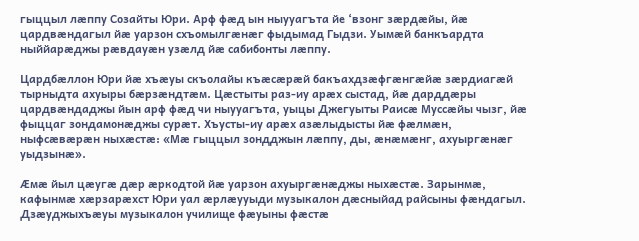гыццыл лæппу Созайты Юри. Арф фæд ын ныууагъта йе ‘взонг зæрдæйы, йæ цардвæндагыл йæ уарзон схъомылгæнæг фыдымад Гыдзи. Уымæй банкъардта ныййарæджы рæвдауæн узæлд йæ сабибонты лæппу.

Цардбæллон Юри йæ хъæуы скъолайы къæсæрæй бакъахдзæфгæнгæйæ зæрдиагæй тырныдта ахуыры бæрзæндтæм. Цæстыты раз-иу арæх сыстад, йæ дарддæры цардвæндаджы йын арф фæд чи ныууагъта, уыцы Джегуыты Раисæ Муссæйы чызг, йæ фыццаг зондамонæджы сурæт. Хъусты-иу арæх азæлыдысты йæ фæлмæн, ныфсæвæрæн ныхæстæ: «Мæ гыццыл зондджын лæппу, ды, æнæмæнг, ахуыргæнæг уыдзынæ».

Æмæ йыл цæугæ дæр æркодтой йæ уарзон ахуыргæнæджы ныхæстæ. Зарынмæ, кафынмæ хæрзарæхст Юри уал æрлæууыди музыкалон дæсныйад райсыны фæндагыл. Дзæуджыхъæуы музыкалон училище фæуыны фæстæ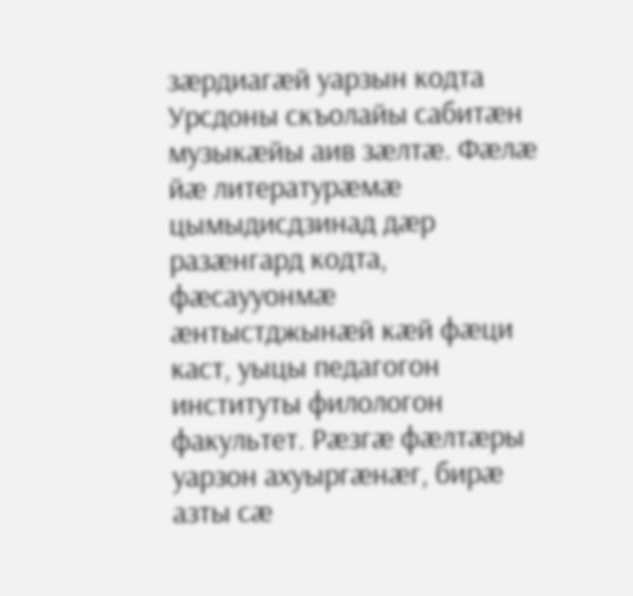зæрдиагæй уарзын кодта Урсдоны скъолайы сабитæн музыкæйы аив зæлтæ. Фæлæ йæ литературæмæ цымыдисдзинад дæр разæнгард кодта, фæсаууонмæ æнтыстджынæй кæй фæци каст, уыцы педагогон институты филологон факультет. Рæзгæ фæлтæры уарзон ахуыргæнæг, бирæ азты сæ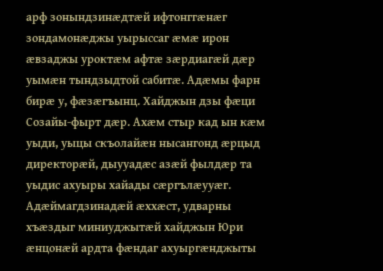арф зонындзинæдтæй ифтонггæнæг зондамонæджы уырыссаг æмæ ирон æвзаджы уроктæм афтæ зæрдиагæй дæр уымæн тындзыдтой сабитæ. Адæмы фарн бирæ у, фæзæгъынц. Хайджын дзы фæци Созайы-фырт дæр. Ахæм стыр кад ын кæм уыди, уыцы скъолайæн нысангонд æрцыд директорæй, дыууадæс азæй фылдæр та уыдис ахуыры хайады сæргълæууæг. Адæймагдзинадæй æххæст, удварны хъæздыг миниуджытæй хайджын Юри æнцонæй ардта фæндаг ахуыргæнджыты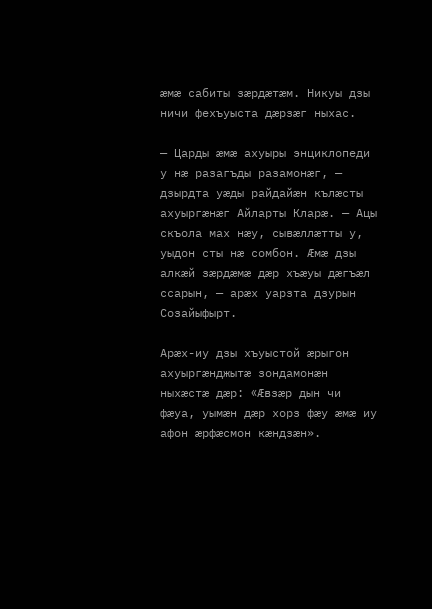æмæ сабиты зæрдæтæм. Никуы дзы ничи фехъуыста дæрзæг ныхас.

— Царды æмæ ахуыры энциклопеди у нæ разагъды разамонæг, — дзырдта уæды райдайæн кълæсты ахуыргæнæг Айларты Кларæ. — Ацы скъола мах нæу, сывæллæтты у, уыдон сты нæ сомбон. Æмæ дзы алкæй зæрдæмæ дæр хъæуы дæгъæл ссарын, — арæх уарзта дзурын Созайыфырт.

Арæх-иу дзы хъуыстой æрыгон ахуыргæнджытæ зондамонæн ныхæстæ дæр: «Æвзæр дын чи фæуа, уымæн дæр хорз фæу æмæ иу афон æрфæсмон кæндзæн».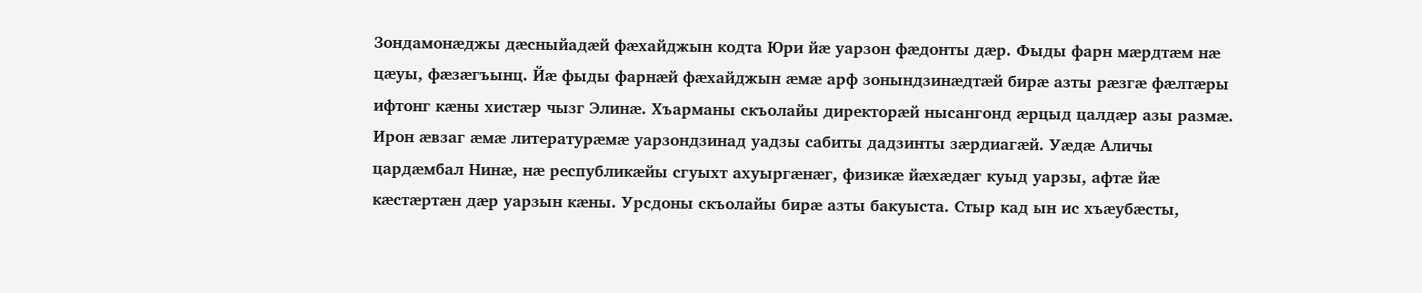Зондамонæджы дæсныйадæй фæхайджын кодта Юри йæ уарзон фæдонты дæр. Фыды фарн мæрдтæм нæ цæуы, фæзæгъынц. Йæ фыды фарнæй фæхайджын æмæ арф зонындзинæдтæй бирæ азты рæзгæ фæлтæры ифтонг кæны хистæр чызг Элинæ. Хъарманы скъолайы директорæй нысангонд æрцыд цалдæр азы размæ. Ирон æвзаг æмæ литературæмæ уарзондзинад уадзы сабиты дадзинты зæрдиагæй. Уæдæ Аличы цардæмбал Нинæ, нæ республикæйы сгуыхт ахуыргæнæг, физикæ йæхæдæг куыд уарзы, афтæ йæ кæстæртæн дæр уарзын кæны. Урсдоны скъолайы бирæ азты бакуыста. Стыр кад ын ис хъæубæсты,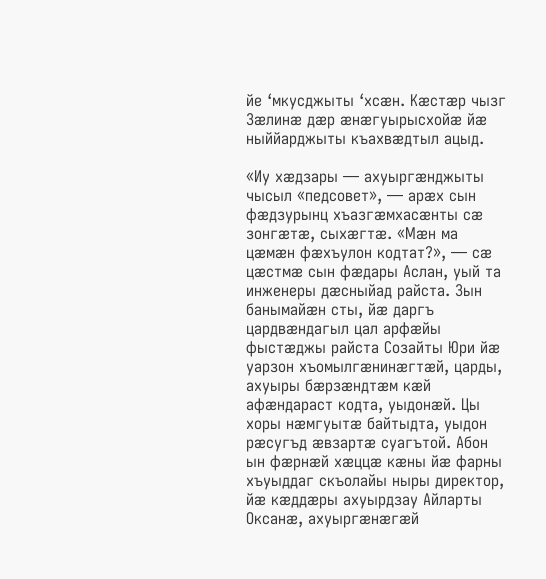йе ‘мкусджыты ‘хсæн. Кæстæр чызг Зæлинæ дæр æнæгуырысхойæ йæ ныййарджыты къахвæдтыл ацыд.

«Иу хæдзары — ахуыргæнджыты чысыл «педсовет», — арæх сын фæдзурынц хъазгæмхасæнты сæ зонгæтæ, сыхæгтæ. «Мæн ма цæмæн фæхъулон кодтат?», — сæ цæстмæ сын фæдары Аслан, уый та инженеры дæсныйад райста. Зын банымайæн сты, йæ даргъ цардвæндагыл цал арфæйы фыстæджы райста Созайты Юри йæ уарзон хъомылгæнинæгтæй, царды, ахуыры бæрзæндтæм кæй афæндараст кодта, уыдонæй. Цы хоры нæмгуытæ байтыдта, уыдон рæсугъд æвзартæ суагътой. Абон ын фæрнæй хæццæ кæны йæ фарны хъуыддаг скъолайы ныры директор, йæ кæддæры ахуырдзау Айларты Оксанæ, ахуыргæнæгæй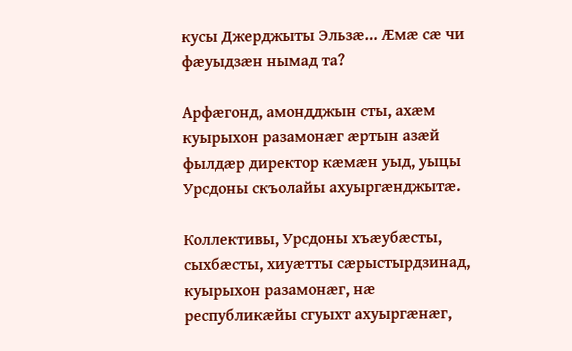кусы Джерджыты Эльзæ… Æмæ сæ чи фæуыдзæн нымад та?

Арфæгонд, амондджын сты, ахæм куырыхон разамонæг æртын азæй фылдæр директор кæмæн уыд, уыцы Урсдоны скъолайы ахуыргæнджытæ.

Коллективы, Урсдоны хъæубæсты, сыхбæсты, хиуæтты сæрыстырдзинад, куырыхон разамонæг, нæ республикæйы сгуыхт ахуыргæнæг,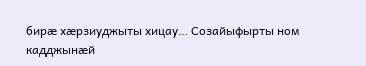бирæ хæрзиуджыты хицау… Созайыфырты ном кадджынæй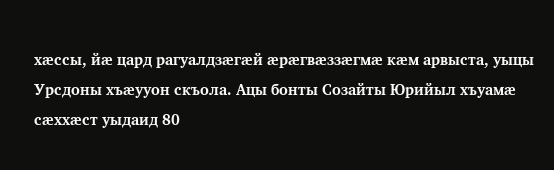хæссы, йæ цард рагуалдзæгæй æрæгвæззæгмæ кæм арвыста, уыцы Урсдоны хъæууон скъола. Ацы бонты Созайты Юрийыл хъуамæ сæххæст уыдаид 80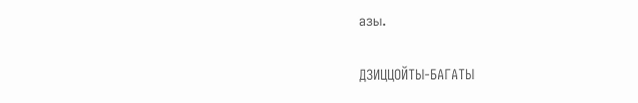азы.

ДЗИЦЦОЙТЫ-БАГАТЫ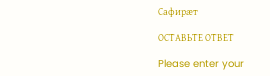Сафирæт

ОСТАВЬТЕ ОТВЕТ

Please enter your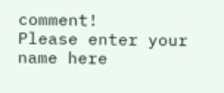comment!
Please enter your name here